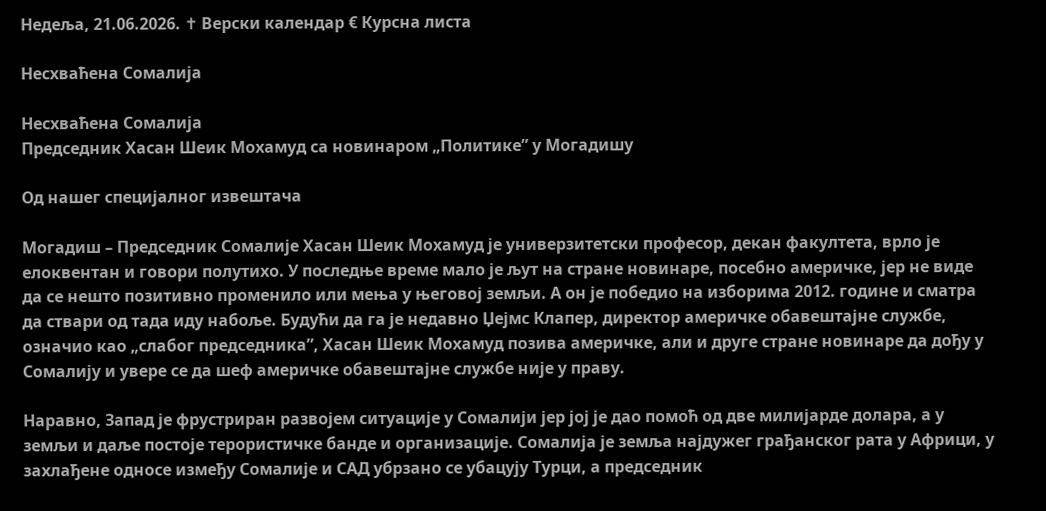Недеља, 21.06.2026. ✝ Верски календар € Курсна листа

Несхваћена Сомалија

Несхваћена Сомалија
Председник Хасан Шеик Мохамуд са новинаром „Политике” у Могадишу

Од нашег специјалног извештача

Могадиш – Председник Сомалије Хасан Шеик Мохамуд је универзитетски професор, декан факултета, врло је елоквентан и говори полутихо. У последње време мало је љут на стране новинаре, посебно америчке, јер не виде да се нешто позитивно променило или мења у његовој земљи. А он је победио на изборима 2012. године и сматра да ствари од тада иду набоље. Будући да га је недавно Џејмс Клапер, директор америчке обавештајне службе, означио као „слабог председника”, Хасан Шеик Мохамуд позива америчке, али и друге стране новинаре да дођу у Сомалију и увере се да шеф америчке обавештајне службе није у праву.

Наравно, Запад је фрустриран развојем ситуације у Сомалији јер јој је дао помоћ од две милијарде долара, а у земљи и даље постоје терористичке банде и организације. Сомалија је земља најдужег грађанског рата у Африци, у захлађене односе између Сомалије и САД убрзано се убацују Турци, а председник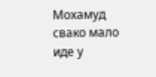Мохамуд свако мало иде у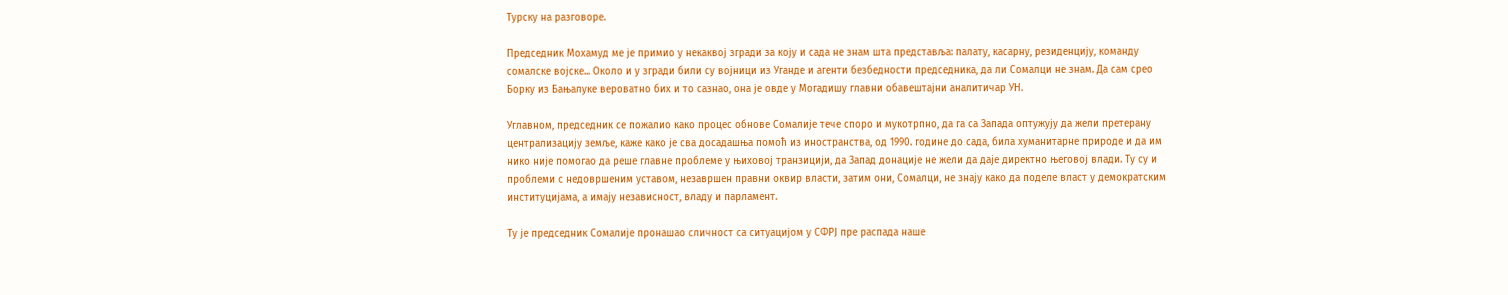Турску на разговоре.

Председник Мохамуд ме је примио у некаквој згради за коју и сада не знам шта представља: палату, касарну, резиденцију, команду сомалске војске... Около и у згради били су војници из Уганде и агенти безбедности председника, да ли Сомалци не знам. Да сам срео Борку из Бањалуке вероватно бих и то сазнао, она је овде у Могадишу главни обавештајни аналитичар УН.

Углавном, председник се пожалио како процес обнове Сомалије тече споро и мукотрпно, да га са Запада оптужују да жели претерану централизацију земље, каже како је сва досадашња помоћ из иностранства, од 1990. године до сада, била хуманитарне природе и да им нико није помогао да реше главне проблеме у њиховој транзицији, да Запад донације не жели да даје директно његовој влади. Ту су и проблеми с недовршеним уставом, незавршен правни оквир власти, затим они, Сомалци, не знају како да поделе власт у демократским институцијама, а имају независност, владу и парламент.

Ту је председник Сомалије пронашао сличност са ситуацијом у СФРЈ пре распада наше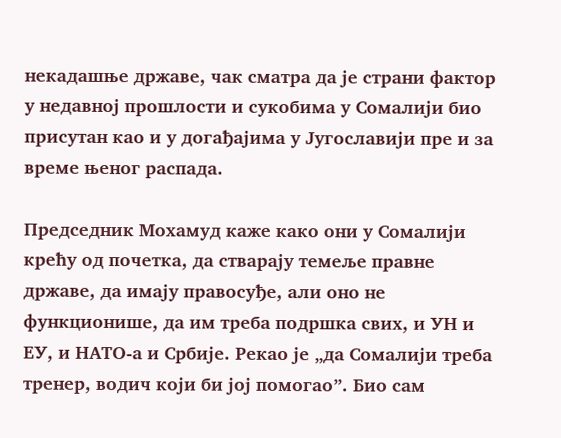некадашње државе, чак сматра да је страни фактор у недавној прошлости и сукобима у Сомалији био присутан као и у догађајима у Југославији пре и за време њеног распада.

Председник Мохамуд каже како они у Сомалији крећу од почетка, да стварају темеље правне државе, да имају правосуђе, али оно не функционише, да им треба подршка свих, и УН и ЕУ, и НАТО-а и Србије. Рекао је „да Сомалији треба тренер, водич који би јој помогао”. Био сам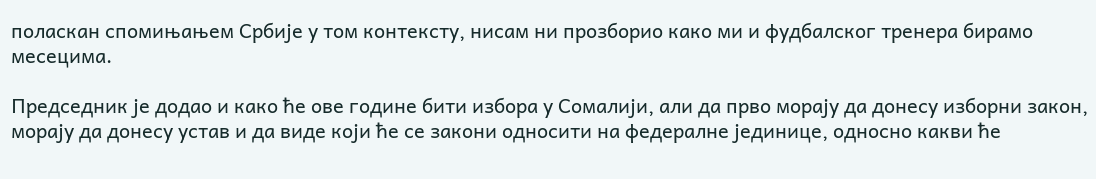поласкан спомињањем Србије у том контексту, нисам ни прозборио како ми и фудбалског тренера бирамо месецима.

Председник је додао и како ће ове године бити избора у Сомалији, али да прво морају да донесу изборни закон, морају да донесу устав и да виде који ће се закони односити на федералне јединице, односно какви ће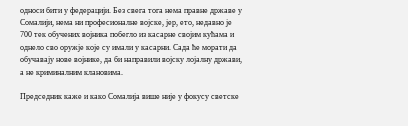односи бити у федерацији. Без свега тога нема правне државе у Сомалији, нема ни професионалне војске, јер, ето, недавно је 700 тек обучених војника побегло из касарне својим кућама и однело сво оружје које су имали у касарни. Сада ће морати да обучавају нове војнике, да би направили војску лојалну држави, а не криминалним клановима.

Председник каже и како Сомалија више није у фокусу светске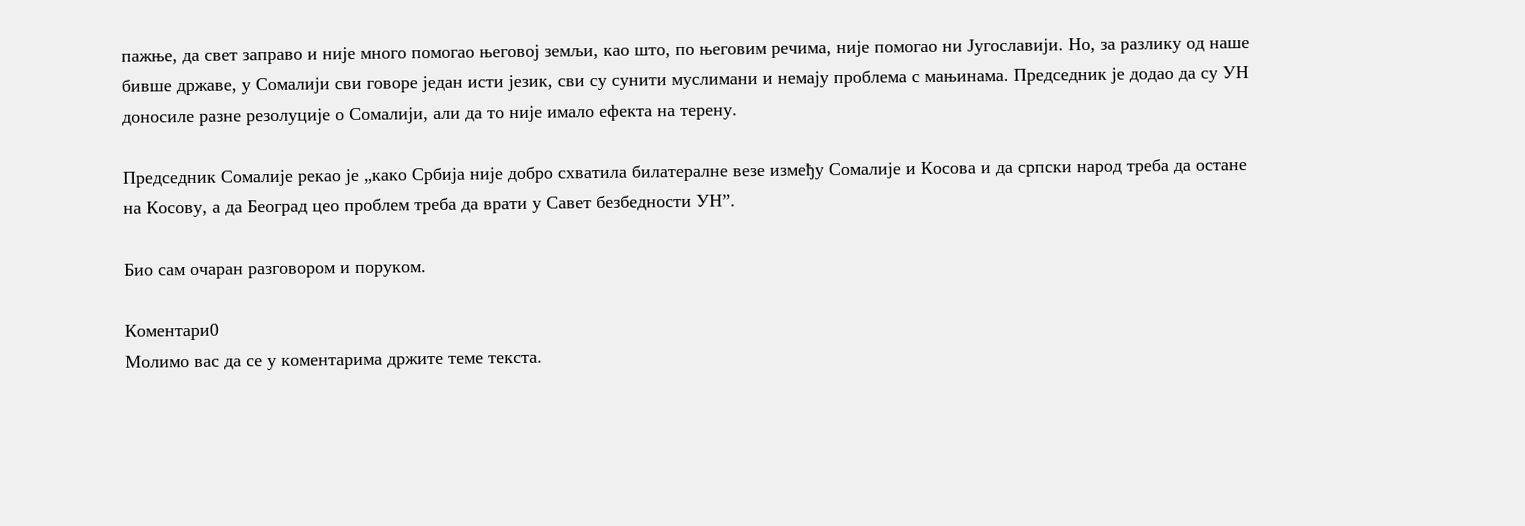пажње, да свет заправо и није много помогао његовој земљи, као што, по његовим речима, није помогао ни Југославији. Но, за разлику од наше бивше државе, у Сомалији сви говоре један исти језик, сви су сунити муслимани и немају проблема с мањинама. Председник је додао да су УН доносиле разне резолуције о Сомалији, али да то није имало ефекта на терену.

Председник Сомалије рекао је „како Србија није добро схватила билатералне везе између Сомалије и Косова и да српски народ треба да остане на Косову, а да Београд цео проблем треба да врати у Савет безбедности УН”.

Био сам очаран разговором и поруком.

Коментари0
Молимо вас да се у коментарима држите теме текста.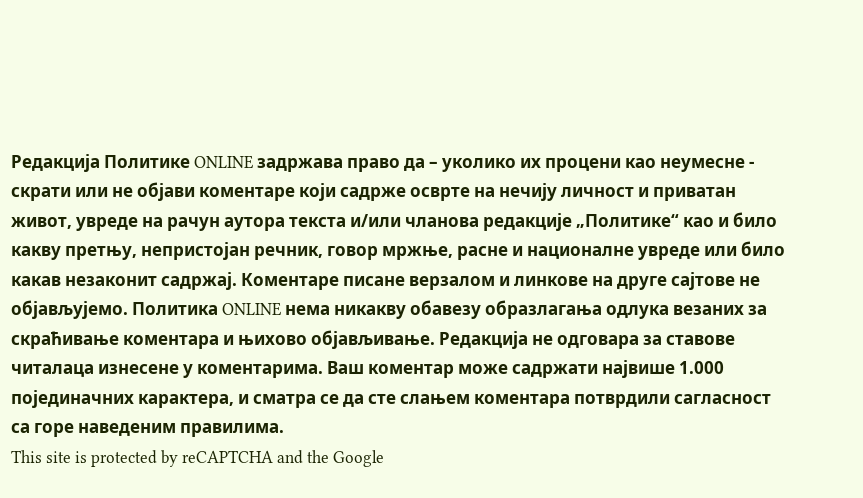Редакција Политике ONLINE задржава право да – уколико их процени као неумесне - скрати или не објави коментаре који садрже осврте на нечију личност и приватан живот, увреде на рачун аутора текста и/или чланова редакције „Политике“ као и било какву претњу, непристојан речник, говор мржње, расне и националне увреде или било какав незаконит садржај. Коментаре писане верзалом и линкове на друге сајтове не објављујемо. Политика ONLINE нема никакву обавезу образлагања одлука везаних за скраћивање коментара и њихово објављивање. Редакција не одговара за ставове читалаца изнесене у коментарима. Ваш коментар може садржати највише 1.000 појединачних карактера, и сматра се да сте слањем коментара потврдили сагласност са горе наведеним правилима.
This site is protected by reCAPTCHA and the Google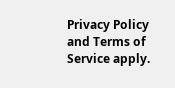Privacy Policy and Terms of Service apply.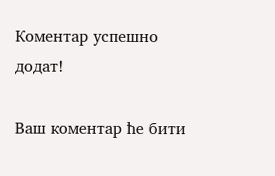Комeнтар успeшно додат!

Ваш комeнтар ћe бити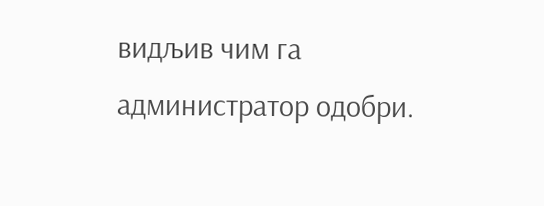видљив чим га администратор одобри.